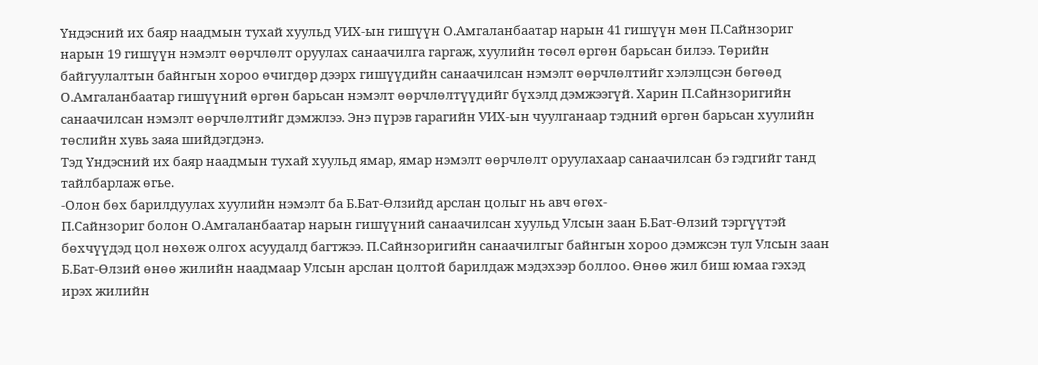Үндэсний их баяр наадмын тухай хуульд УИХ-ын гишүүн О.Амгаланбаатар нарын 41 гишүүн мөн П.Сайнзориг нарын 19 гишүүн нэмэлт өөрчлөлт оруулах санаачилга гаргаж, хуулийн төсөл өргөн барьсан билээ. Төрийн байгуулалтын байнгын хороо өчигдөр дээрх гишүүдийн санаачилсан нэмэлт өөрчлөлтийг хэлэлцсэн бөгөөд О.Амгаланбаатар гишүүний өргөн барьсан нэмэлт өөрчлөлтүүдийг бүхэлд дэмжээгүй. Харин П.Сайнзоригийн санаачилсан нэмэлт өөрчлөлтийг дэмжлээ. Энэ пүрэв гарагийн УИХ-ын чуулганаар тэдний өргөн барьсан хуулийн төслийн хувь заяа шийдэгдэнэ.
Тэд Үндэсний их баяр наадмын тухай хуульд ямар, ямар нэмэлт өөрчлөлт оруулахаар санаачилсан бэ гэдгийг танд тайлбарлаж өгье.
-Олон бөх барилдуулах хуулийн нэмэлт ба Б.Бат-Өлзийд арслан цолыг нь авч өгөх-
П.Сайнзориг болон О.Амгаланбаатар нарын гишүүний санаачилсан хуульд Улсын заан Б.Бат-Өлзий тэргүүтэй бөхчүүдэд цол нөхөж олгох асуудалд багтжээ. П.Сайнзоригийн санаачилгыг байнгын хороо дэмжсэн тул Улсын заан Б.Бат-Өлзий өнөө жилийн наадмаар Улсын арслан цолтой барилдаж мэдэхээр боллоо. Өнөө жил биш юмаа гэхэд ирэх жилийн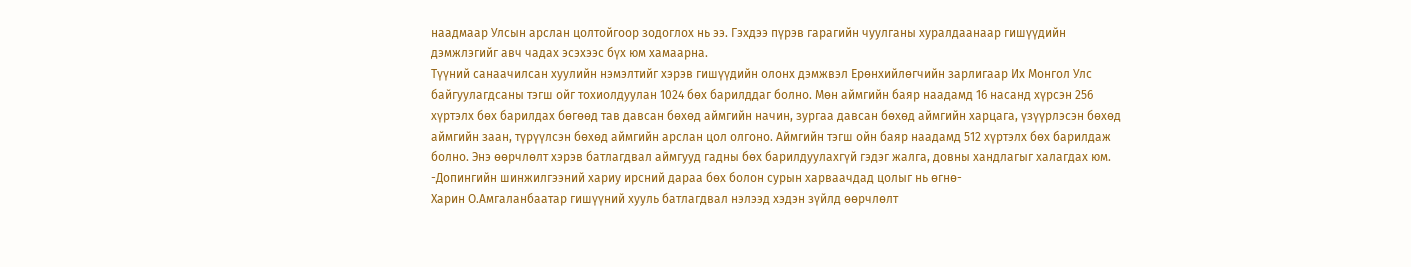наадмаар Улсын арслан цолтойгоор зодоглох нь ээ. Гэхдээ пүрэв гарагийн чуулганы хуралдаанаар гишүүдийн дэмжлэгийг авч чадах эсэхээс бүх юм хамаарна.
Түүний санаачилсан хуулийн нэмэлтийг хэрэв гишүүдийн олонх дэмжвэл Ерөнхийлөгчийн зарлигаар Их Монгол Улс байгуулагдсаны тэгш ойг тохиолдуулан 1024 бөх барилддаг болно. Мөн аймгийн баяр наадамд 16 насанд хүрсэн 256 хүртэлх бөх барилдах бөгөөд тав давсан бөхөд аймгийн начин, зургаа давсан бөхөд аймгийн харцага, үзүүрлэсэн бөхөд аймгийн заан, түрүүлсэн бөхөд аймгийн арслан цол олгоно. Аймгийн тэгш ойн баяр наадамд 512 хүртэлх бөх барилдаж болно. Энэ өөрчлөлт хэрэв батлагдвал аймгууд гадны бөх барилдуулахгүй гэдэг жалга, довны хандлагыг халагдах юм.
-Допингийн шинжилгээний хариу ирсний дараа бөх болон сурын харваачдад цолыг нь өгнө-
Харин О.Амгаланбаатар гишүүний хууль батлагдвал нэлээд хэдэн зүйлд өөрчлөлт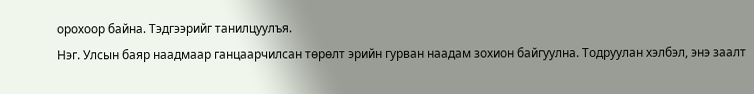орохоор байна. Тэдгээрийг танилцуулъя.
Нэг. Улсын баяр наадмаар ганцаарчилсан төрөлт эрийн гурван наадам зохион байгуулна. Тодруулан хэлбэл, энэ заалт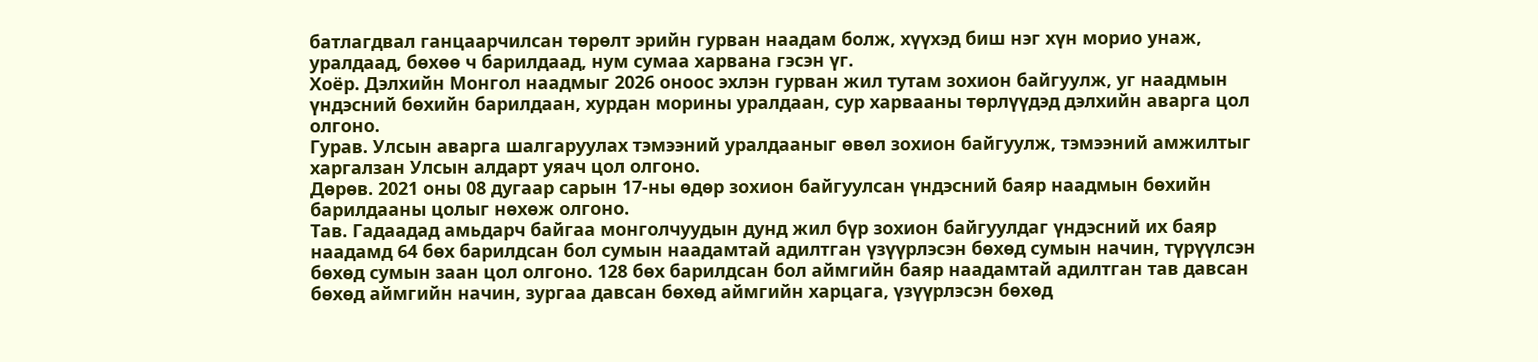батлагдвал ганцаарчилсан төрөлт эрийн гурван наадам болж, хүүхэд биш нэг хүн морио унаж, уралдаад, бөхөө ч барилдаад, нум сумаа харвана гэсэн үг.
Хоёр. Дэлхийн Монгол наадмыг 2026 оноос эхлэн гурван жил тутам зохион байгуулж, уг наадмын үндэсний бөхийн барилдаан, хурдан морины уралдаан, сур харвааны төрлүүдэд дэлхийн аварга цол олгоно.
Гурав. Улсын аварга шалгаруулах тэмээний уралдааныг өвөл зохион байгуулж, тэмээний амжилтыг харгалзан Улсын алдарт уяач цол олгоно.
Дөрөв. 2021 оны 08 дугаар сарын 17-ны өдөр зохион байгуулсан үндэсний баяр наадмын бөхийн барилдааны цолыг нөхөж олгоно.
Тав. Гадаадад амьдарч байгаа монголчуудын дунд жил бүр зохион байгуулдаг үндэсний их баяр наадамд 64 бөх барилдсан бол сумын наадамтай адилтган үзүүрлэсэн бөхөд сумын начин, түрүүлсэн бөхөд сумын заан цол олгоно. 128 бөх барилдсан бол аймгийн баяр наадамтай адилтган тав давсан бөхөд аймгийн начин, зургаа давсан бөхөд аймгийн харцага, үзүүрлэсэн бөхөд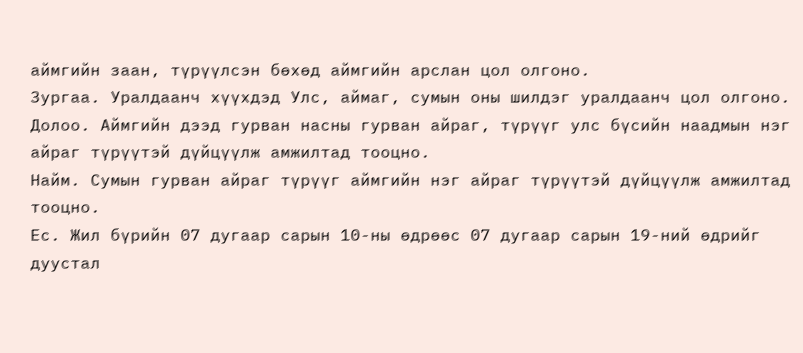аймгийн заан, түрүүлсэн бөхөд аймгийн арслан цол олгоно.
Зургаа. Уралдаанч хүүхдэд Улс, аймаг, сумын оны шилдэг уралдаанч цол олгоно.
Долоо. Аймгийн дээд гурван насны гурван айраг, түрүүг улс бүсийн наадмын нэг айраг түрүүтэй дүйцүүлж амжилтад тооцно.
Найм. Сумын гурван айраг түрүүг аймгийн нэг айраг түрүүтэй дүйцүүлж амжилтад тооцно.
Ес. Жил бүрийн 07 дугаар сарын 10-ны өдрөөс 07 дугаар сарын 19-ний өдрийг дуустал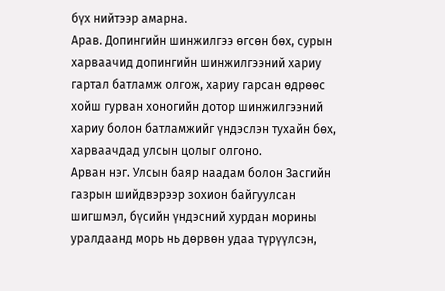бүх нийтээр амарна.
Арав. Допингийн шинжилгээ өгсөн бөх, сурын харваачид допингийн шинжилгээний хариу гартал батламж олгож, хариу гарсан өдрөөс хойш гурван хоногийн дотор шинжилгээний хариу болон батламжийг үндэслэн тухайн бөх, харваачдад улсын цолыг олгоно.
Арван нэг. Улсын баяр наадам болон Засгийн газрын шийдвэрээр зохион байгуулсан шигшмэл, бүсийн үндэсний хурдан морины уралдаанд морь нь дөрвөн удаа түрүүлсэн,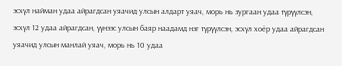эсхүл найман удаа айрагдсан уяачид улсын алдарт уяач, морь нь зургаан удаа түрүүлсэн, эсхүл 12 удаа айрагдсан, үүнээс улсын баяр наадамд нэг түрүүлсэн, эсхүл хоёр удаа айрагдсан уяачид улсын манлай уяач, морь нь 10 удаа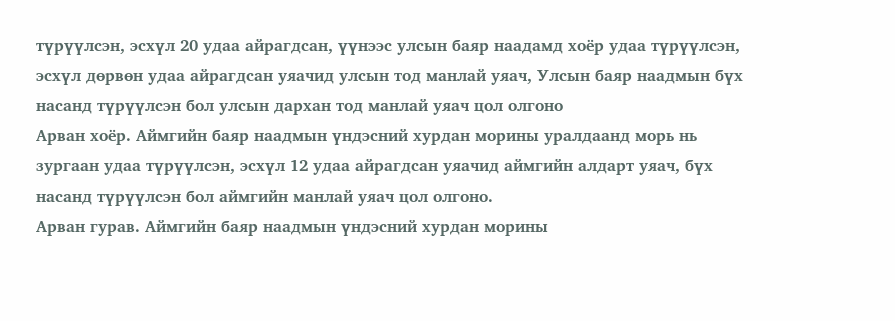түрүүлсэн, эсхүл 20 удаа айрагдсан, үүнээс улсын баяр наадамд хоёр удаа түрүүлсэн, эсхүл дөрвөн удаа айрагдсан уяачид улсын тод манлай уяач, Улсын баяр наадмын бүх насанд түрүүлсэн бол улсын дархан тод манлай уяач цол олгоно
Арван хоёр. Аймгийн баяр наадмын үндэсний хурдан морины уралдаанд морь нь зургаан удаа түрүүлсэн, эсхүл 12 удаа айрагдсан уяачид аймгийн алдарт уяач, бүх насанд түрүүлсэн бол аймгийн манлай уяач цол олгоно.
Арван гурав. Аймгийн баяр наадмын үндэсний хурдан морины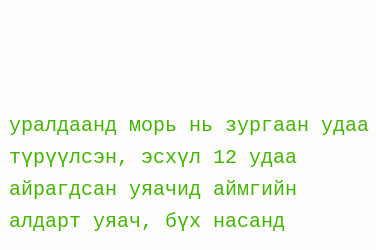уралдаанд морь нь зургаан удаа түрүүлсэн, эсхүл 12 удаа айрагдсан уяачид аймгийн алдарт уяач, бүх насанд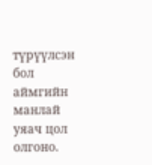түрүүлсэн бол аймгийн манлай уяач цол олгоно.